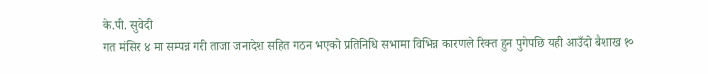के.पी. सुवेदी
गत मंसिर ४ मा सम्पन्न गरी ताजा जनादेश सहित गठन भएको प्रतिनिधि सभामा विभिन्न कारणले रिक्त हुन पुगेपछि यही आउँदो बैशाख १०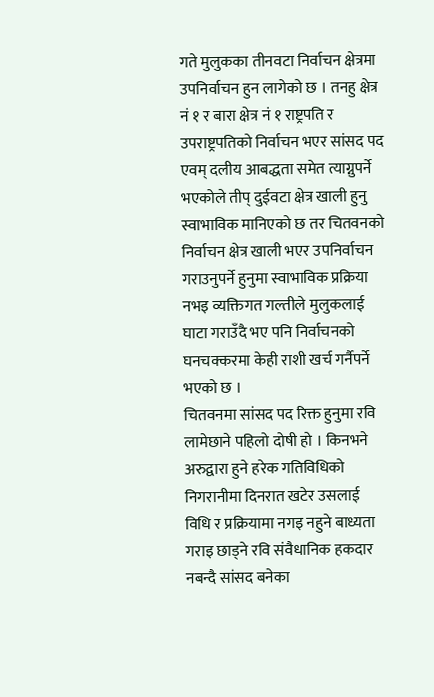गते मुलुकका तीनवटा निर्वाचन क्षेत्रमा उपनिर्वाचन हुन लागेको छ । तनहु क्षेत्र नं १ र बारा क्षेत्र नं १ राष्ट्रपति र उपराष्ट्रपतिको निर्वाचन भएर सांसद पद एवम् दलीय आबद्धता समेत त्याग्नुपर्ने भएकोले तीप् दुईवटा क्षेत्र खाली हुनु स्वाभाविक मानिएको छ तर चितवनको निर्वाचन क्षेत्र खाली भएर उपनिर्वाचन गराउनुपर्ने हुनुमा स्वाभाविक प्रक्रिया नभइ व्यक्तिगत गल्तीले मुलुकलाई घाटा गराउँदै भए पनि निर्वाचनको घनचक्करमा केही राशी खर्च गर्नैपर्ने भएको छ ।
चितवनमा सांसद पद रिक्त हुनुमा रवि लामेछाने पहिलो दोषी हो । किनभने अरुद्वारा हुने हरेक गतिविधिको निगरानीमा दिनरात खटेर उसलाई विधि र प्रक्रियामा नगइ नहुने बाध्यता गराइ छाड्ने रवि संवैधानिक हकदार नबन्दै सांसद बनेका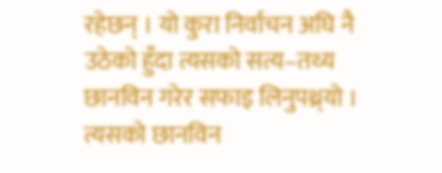रहेछन् । यो कुरा निर्वाचन अघि नै उठेको हुँदा त्यसको सत्य–तथ्य छानविन गरेर सफाइ लिनुपथ्र्यो । त्यसको छानविन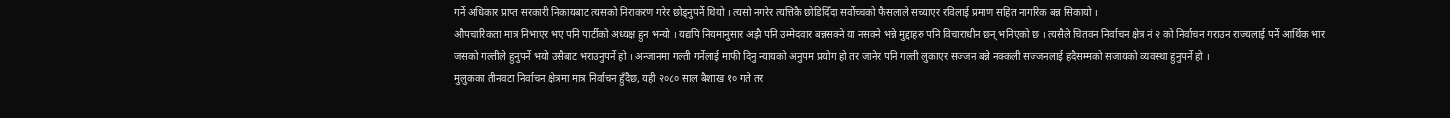गर्ने अधिकार प्राप्त सरकारी निकायबाट त्यसको निराकरण गरेर छोड्नुपर्ने थियो । त्यसो नगरेर त्यत्तिकै छोडिदिँदा सर्वोच्चको फैसलाले सच्याएर रविलाई प्रमाण सहित नागरिक बन्न सिकायो ।
औपचारिकता मात्र निभाएर भए पनि पार्टीको अध्यक्ष हुन भन्यो । यद्यपि नियमानुसार अझै पनि उम्मेदवार बन्नसक्ने या नसक्ने भन्ने मुद्दाहरु पनि विचाराधीन छन् भनिएको छ । त्यसैले चितवन निर्वाचन क्षेत्र नं २ को निर्वाचन गराउन राज्यलाई पर्ने आर्थिक भार जसको गल्तीले हुनुपर्ने भयो उसैबाट भराउनुपर्ने हो । अन्जानमा गल्ती गर्नेलाई माफी दिनु न्यायको अनुपम प्रयोग हो तर जानेर पनि गल्ती लुकाएर सज्जन बन्ने नक्कली सज्जनलाई हदैसम्मको सजायको व्यवस्था हुनुपर्ने हो ।
मुलुकका तीनवटा निर्वाचन क्षेत्रमा मात्र निर्वाचन हुँदैछ, यही २०८० साल बैशाख १० गते तर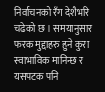निर्वाचनको रँग देशैभरि चढेको छ । समयानुसार फरक मुद्दाहरु हुने कुरा स्वाभाविक मानिन्छ र यसपटक पनि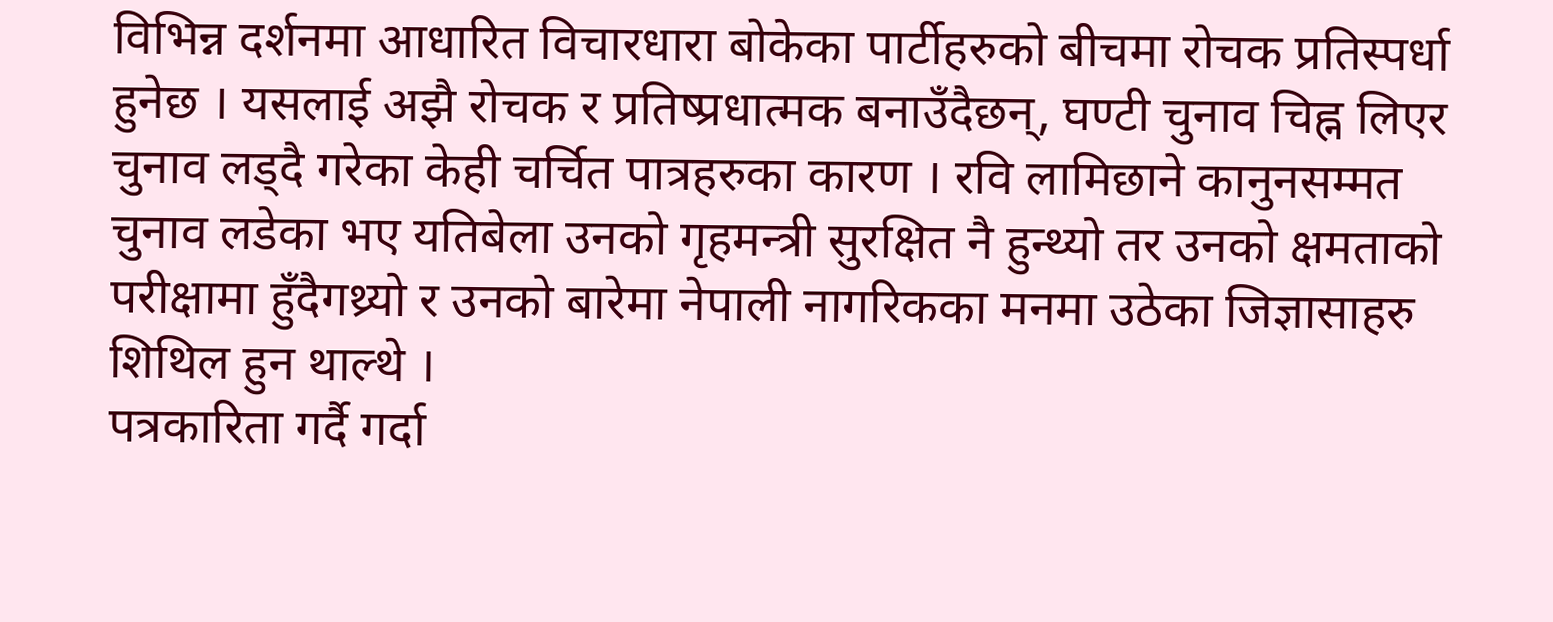विभिन्न दर्शनमा आधारित विचारधारा बोकेका पार्टीहरुको बीचमा रोचक प्रतिस्पर्धा हुनेछ । यसलाई अझै रोचक र प्रतिष्प्रधात्मक बनाउँदैछन्, घण्टी चुनाव चिह्न लिएर चुनाव लड्दै गरेका केही चर्चित पात्रहरुका कारण । रवि लामिछाने कानुनसम्मत चुनाव लडेका भए यतिबेला उनको गृहमन्त्री सुरक्षित नै हुन्थ्यो तर उनको क्षमताको परीक्षामा हुँदैगथ्र्यो र उनको बारेमा नेपाली नागरिकका मनमा उठेका जिज्ञासाहरु शिथिल हुन थाल्थे ।
पत्रकारिता गर्दै गर्दा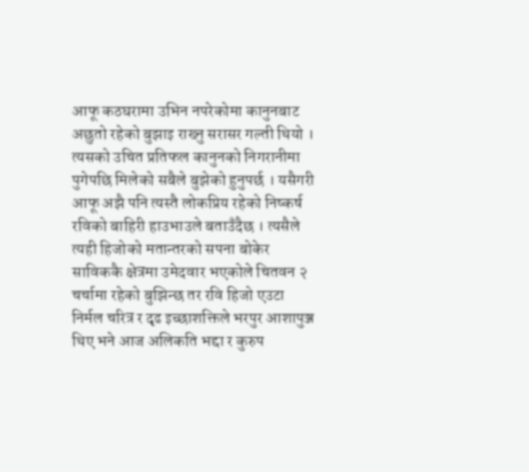आफू कठघरामा उभिन नपरेकोमा कानुनबाट अछुतो रहेको बुझाइ राख्नु सरासर गल्ती थियो । त्यसको उचित प्रतिफल कानुनको निगरानीमा पुगेपछि मिलेको सबैले बुझेको हुनुपर्छ । यसैगरी आफू अझै पनि त्यस्तै लोकप्रिय रहेको निष्कर्ष रविको बाहिरी हाउभाउले बताउँदैछ । त्यसैले त्यही हिजोको मतान्तरको सपना बोकेर साविककै क्षेत्रमा उमेदवार भएकोले चितवन २ चर्चामा रहेको बुझिन्छ तर रवि हिजो एउटा निर्मल चरित्र र दृढ इच्छाशक्तिले भरपुर आशापुञ्ज थिए भने आज अलिकति भद्दा र कुरुप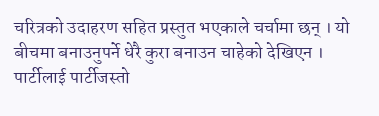चरित्रको उदाहरण सहित प्रस्तुत भएकाले चर्चामा छन् । यो बीचमा बनाउनुपर्ने धेरै कुरा बनाउन चाहेको देखिएन ।
पार्टीलाई पार्टीजस्तो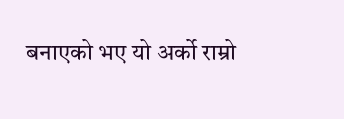बनाएको भए यो अर्को राम्रो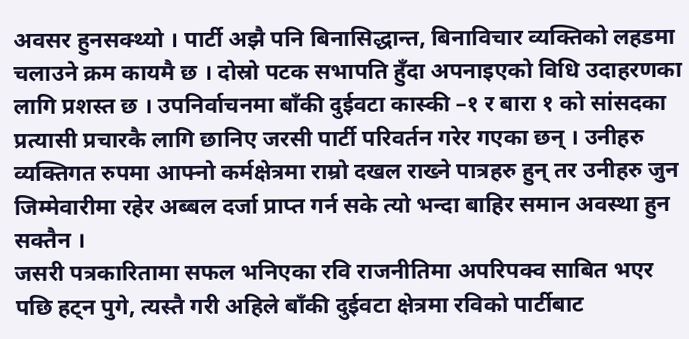अवसर हुनसक्थ्यो । पार्टी अझै पनि बिनासिद्धान्त, बिनाविचार व्यक्तिको लहडमा चलाउने क्रम कायमै छ । दोस्रो पटक सभापति हुँदा अपनाइएको विधि उदाहरणका लागि प्रशस्त छ । उपनिर्वाचनमा बाँकी दुईवटा कास्की –१ र बारा १ को सांसदका प्रत्यासी प्रचारकै लागि छानिए जरसी पार्टी परिवर्तन गरेर गएका छन् । उनीहरु व्यक्तिगत रुपमा आफ्नो कर्मक्षेत्रमा राम्रो दखल राख्ने पात्रहरु हुन् तर उनीहरु जुन जिम्मेवारीमा रहेर अब्बल दर्जा प्राप्त गर्न सके त्यो भन्दा बाहिर समान अवस्था हुन सक्तैन ।
जसरी पत्रकारितामा सफल भनिएका रवि राजनीतिमा अपरिपक्व साबित भएर पछि हट्न पुगे, त्यस्तै गरी अहिले बाँकी दुईवटा क्षेत्रमा रविको पार्टीबाट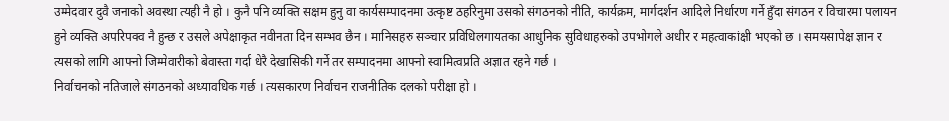उम्मेदवार दुवै जनाको अवस्था त्यही नै हो । कुनै पनि व्यक्ति सक्षम हुनु वा कार्यसम्पादनमा उत्कृष्ट ठहरिनुमा उसको संगठनको नीति, कार्यक्रम, मार्गदर्शन आदिले निर्धारण गर्ने हुँदा संगठन र विचारमा पलायन हुने व्यक्ति अपरिपक्व नै हुन्छ र उसले अपेक्षाकृत नवीनता दिन सम्भव छैन । मानिसहरु सञ्चार प्रविधिलगायतका आधुनिक सुविधाहरुको उपभोगले अधीर र महत्वाकांक्षी भएको छ । समयसापेक्ष ज्ञान र त्यसको लागि आफ्नो जिम्मेवारीको बेवास्ता गर्दा धेरै देखासिकी गर्ने तर सम्पादनमा आफ्नो स्वामित्वप्रति अज्ञात रहने गर्छ ।
निर्वाचनको नतिजाले संगठनको अध्यावधिक गर्छ । त्यसकारण निर्वाचन राजनीतिक दलको परीक्षा हो ।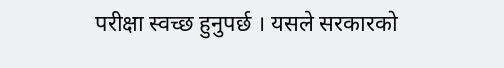परीक्षा स्वच्छ हुनुपर्छ । यसले सरकारको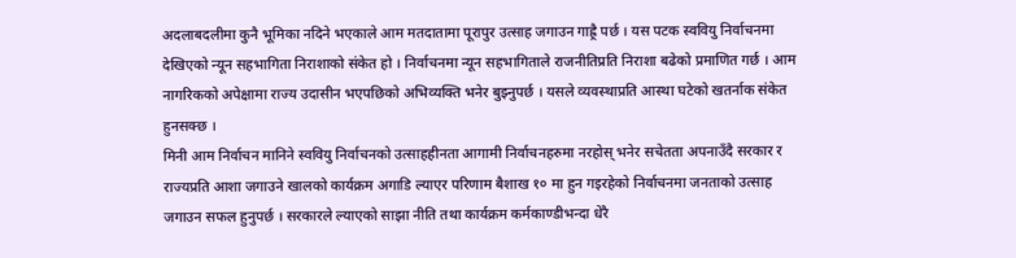अदलाबदलीमा कुनै भूमिका नदिने भएकाले आम मतदातामा पूरापुर उत्साह जगाउन गाह्र्रै पर्छ । यस पटक स्ववियु निर्वाचनमा देखिएको न्यून सहभागिता निराशाको संकेत हो । निर्वाचनमा न्यून सहभागिताले राजनीतिप्रति निराशा बढेको प्रमाणित गर्छ । आम नागरिकको अपेक्षामा राज्य उदासीन भएपछिको अभिव्यक्ति भनेर बुझ्नुपर्छ । यसले व्यवस्थाप्रति आस्था घटेको खतर्नाक संकेत हुनसक्छ ।
मिनी आम निर्वाचन मानिने स्ववियु निर्वाचनको उत्साहहीनता आगामी निर्वाचनहरुमा नरहोस् भनेर सचेतता अपनाउँदै सरकार र राज्यप्रति आशा जगाउने खालको कार्यक्रम अगाडि ल्याएर परिणाम बैशाख १० मा हुन गइरहेको निर्वाचनमा जनताको उत्साह जगाउन सफल हुनुपर्छ । सरकारले ल्याएको साझा नीति तथा कार्यक्रम कर्मकाण्डीभन्दा धेरै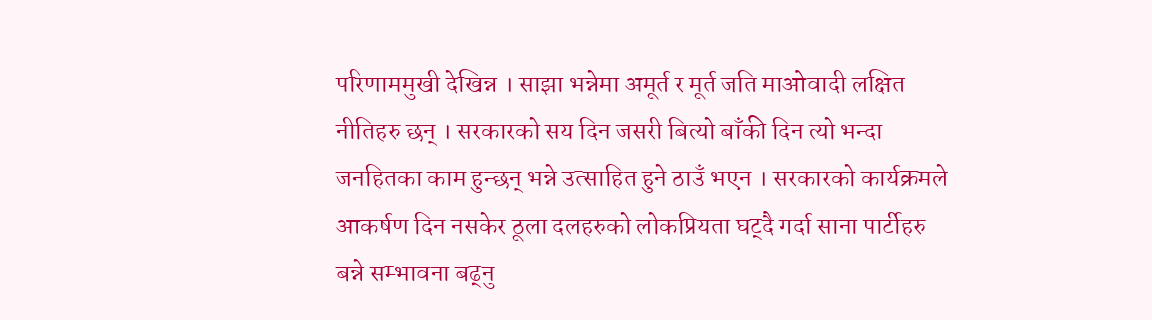परिणाममुखी देखिन्न । साझा भन्नेमा अमूर्त र मूर्त जति माओवादी लक्षित नीतिहरु छन् । सरकारको सय दिन जसरी बित्यो बाँकी दिन त्यो भन्दा जनहितका काम हुन्छन् भन्ने उत्साहित हुने ठाउँ भएन । सरकारको कार्यक्रमले आकर्षण दिन नसकेर ठूला दलहरुको लोकप्रियता घट्दै गर्दा साना पार्टीहरु बन्ने सम्भावना बढ्नु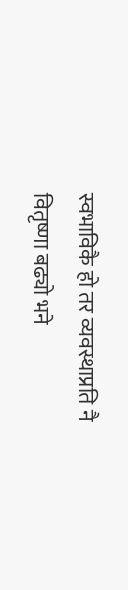स्वभाविकै हो तर व्यवस्थाप्रति नै वितृष्णा बढ्यो भने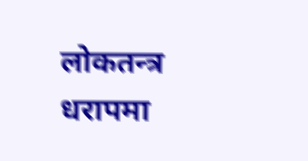लोकतन्त्र धरापमा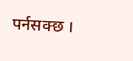पर्नसक्छ ।